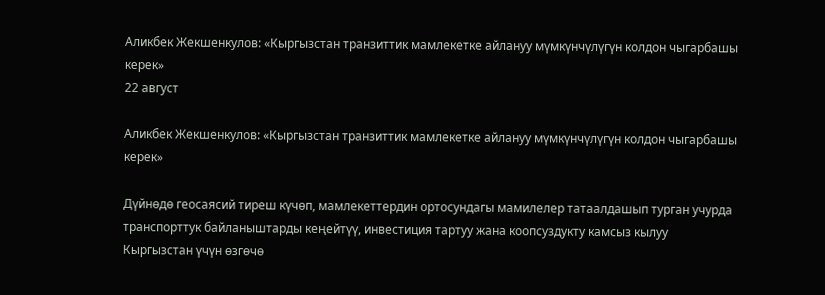Аликбек Жекшенкулов: «Кыргызстан транзиттик мамлекетке айлануу мүмкүнчүлүгүн колдон чыгарбашы керек»
22 август

Аликбек Жекшенкулов: «Кыргызстан транзиттик мамлекетке айлануу мүмкүнчүлүгүн колдон чыгарбашы керек»

Дүйнөдө геосаясий тиреш күчөп, мамлекеттердин ортосундагы мамилелер татаалдашып турган учурда транспорттук байланыштарды кеңейтүү, инвестиция тартуу жана коопсуздукту камсыз кылуу Кыргызстан үчүн өзгөчө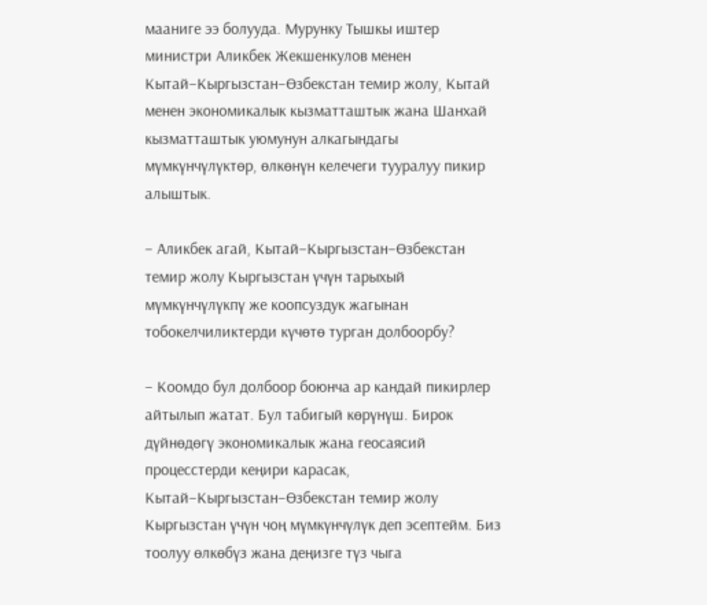мааниге ээ болууда. Мурунку Тышкы иштер министри Аликбек Жекшенкулов менен Кытай–Кыргызстан–Өзбекстан темир жолу, Кытай менен экономикалык кызматташтык жана Шанхай кызматташтык уюмунун алкагындагы мүмкүнчүлүктөр, өлкөнүн келечеги тууралуу пикир алыштык.

– Аликбек агай, Кытай–Кыргызстан–Өзбекстан темир жолу Кыргызстан үчүн тарыхый мүмкүнчүлүкпү же коопсуздук жагынан тобокелчиликтерди күчөтө турган долбоорбу?

– Коомдо бул долбоор боюнча ар кандай пикирлер айтылып жатат. Бул табигый көрүнүш. Бирок дүйнөдөгү экономикалык жана геосаясий процесстерди кеңири карасак, Кытай–Кыргызстан–Өзбекстан темир жолу Кыргызстан үчүн чоң мүмкүнчүлүк деп эсептейм. Биз тоолуу өлкөбүз жана деңизге түз чыга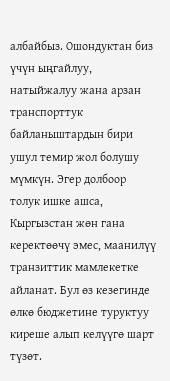албайбыз. Ошондуктан биз үчүн ыңгайлуу, натыйжалуу жана арзан транспорттук байланыштардын бири ушул темир жол болушу мүмкүн. Эгер долбоор толук ишке ашса, Кыргызстан жөн гана керектөөчү эмес, маанилүү транзиттик мамлекетке айланат. Бул өз кезегинде өлкө бюджетине туруктуу киреше алып келүүгө шарт түзөт.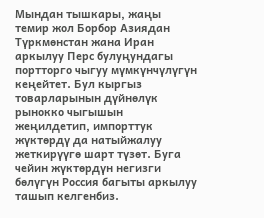Мындан тышкары, жаңы темир жол Борбор Азиядан Түркмөнстан жана Иран аркылуу Перс булуңундагы портторго чыгуу мүмкүнчүлүгүн кеңейтет. Бул кыргыз товарларынын дүйнөлүк рынокко чыгышын жеңилдетип, импорттук жүктөрдү да натыйжалуу жеткирүүгө шарт түзөт. Буга чейин жүктөрдүн негизги бөлүгүн Россия багыты аркылуу ташып келгенбиз.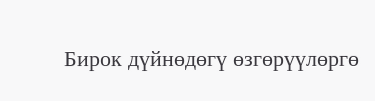Бирок дүйнөдөгү өзгөрүүлөргө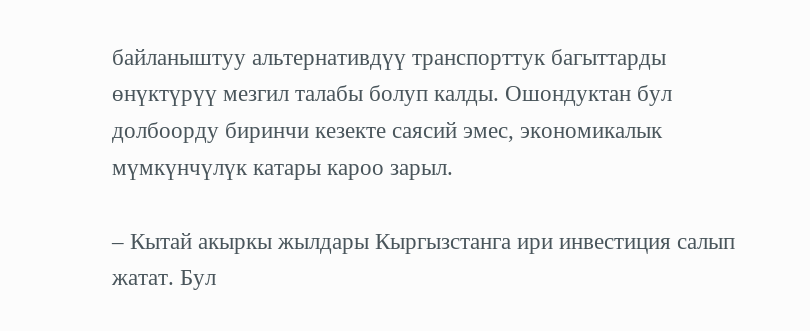байланыштуу альтернативдүү транспорттук багыттарды өнүктүрүү мезгил талабы болуп калды. Ошондуктан бул долбоорду биринчи кезекте саясий эмес, экономикалык мүмкүнчүлүк катары кароо зарыл.

– Кытай акыркы жылдары Кыргызстанга ири инвестиция салып жатат. Бул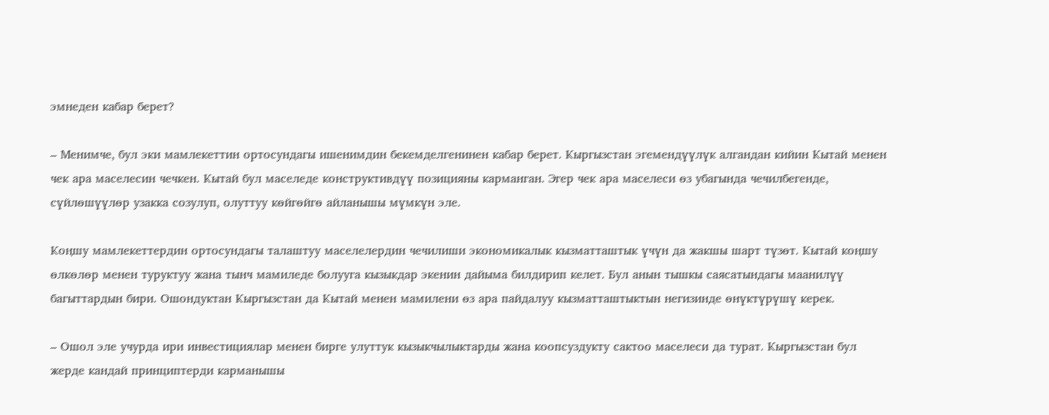эмнеден кабар берет?

– Менимче, бул эки мамлекеттин ортосундагы ишенимдин бекемделгенинен кабар берет. Кыргызстан эгемендүүлүк алгандан кийин Кытай менен чек ара маселесин чечкен. Кытай бул маселеде конструктивдүү позицияны карманган. Эгер чек ара маселеси өз убагында чечилбегенде, сүйлөшүүлөр узакка созулуп, олуттуу көйгөйгө айланышы мүмкүн эле.

Коңшу мамлекеттердин ортосундагы талаштуу маселелердин чечилиши экономикалык кызматташтык үчүн да жакшы шарт түзөт. Кытай коңшу өлкөлөр менен туруктуу жана тынч мамиледе болууга кызыкдар экенин дайыма билдирип келет. Бул анын тышкы саясатындагы маанилүү багыттардын бири. Ошондуктан Кыргызстан да Кытай менен мамилени өз ара пайдалуу кызматташтыктын негизинде өнүктүрүшү керек.

– Ошол эле учурда ири инвестициялар менен бирге улуттук кызыкчылыктарды жана коопсуздукту сактоо маселеси да турат. Кыргызстан бул жерде кандай принциптерди карманышы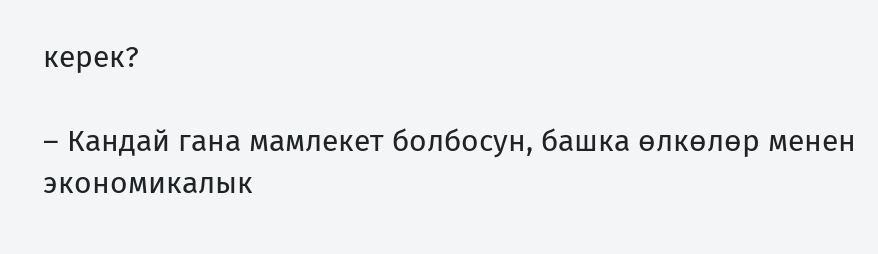керек?

– Кандай гана мамлекет болбосун, башка өлкөлөр менен экономикалык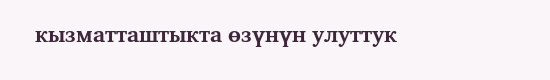кызматташтыкта өзүнүн улуттук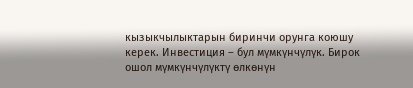кызыкчылыктарын биринчи орунга коюшу керек. Инвестиция – бул мүмкүнчүлүк. Бирок ошол мүмкүнчүлүктү өлкөнүн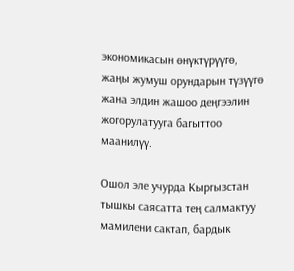экономикасын өнүктүрүүгө, жаңы жумуш орундарын түзүүгө жана элдин жашоо деңгээлин жогорулатууга багыттоо маанилүү.

Ошол эле учурда Кыргызстан тышкы саясатта тең салмактуу мамилени сактап, бардык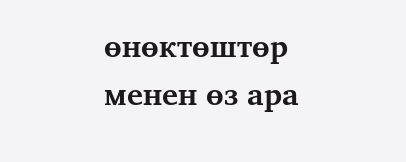өнөктөштөр менен өз ара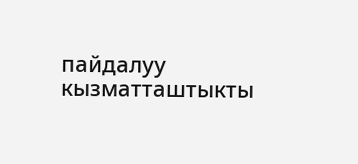пайдалуу кызматташтыкты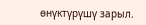өнүктүрүшү зарыл.